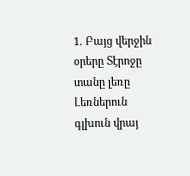1. Բայց վերջին օրերը Տէրոջը տանը լեռը Լեռներուն գլխուն վրայ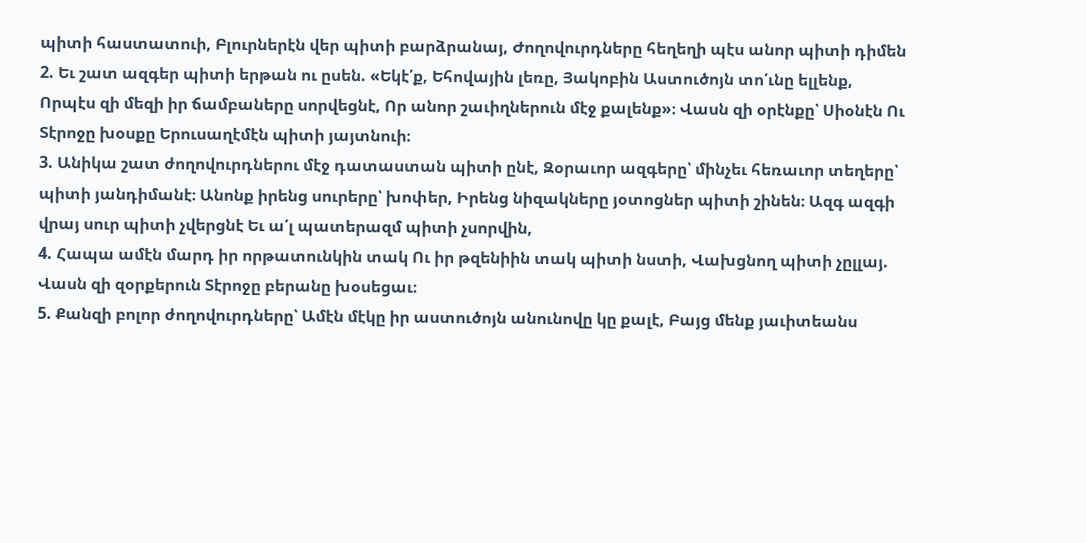պիտի հաստատուի, Բլուրներէն վեր պիտի բարձրանայ, Ժողովուրդները հեղեղի պէս անոր պիտի դիմեն
2. Եւ շատ ազգեր պիտի երթան ու ըսեն. «Եկէ՛ք, Եհովային լեռը, Յակոբին Աստուծոյն տո՛ւնը ելլենք, Որպէս զի մեզի իր ճամբաները սորվեցնէ, Որ անոր շաւիղներուն մէջ քալենք»։ Վասն զի օրէնքը՝ Սիօնէն Ու Տէրոջը խօսքը Երուսաղէմէն պիտի յայտնուի։
3. Անիկա շատ ժողովուրդներու մէջ դատաստան պիտի ընէ, Զօրաւոր ազգերը՝ մինչեւ հեռաւոր տեղերը՝ պիտի յանդիմանէ։ Անոնք իրենց սուրերը՝ խոփեր, Իրենց նիզակները յօտոցներ պիտի շինեն։ Ազգ ազգի վրայ սուր պիտի չվերցնէ Եւ ա՛լ պատերազմ պիտի չսորվին,
4. Հապա ամէն մարդ իր որթատունկին տակ Ու իր թզենիին տակ պիտի նստի, Վախցնող պիտի չըլլայ. Վասն զի զօրքերուն Տէրոջը բերանը խօսեցաւ։
5. Քանզի բոլոր ժողովուրդները՝ Ամէն մէկը իր աստուծոյն անունովը կը քալէ, Բայց մենք յաւիտեանս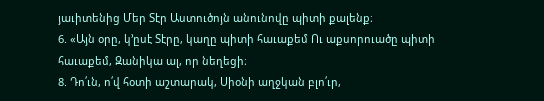յաւիտենից Մեր Տէր Աստուծոյն անունովը պիտի քալենք։
6. «Այն օրը, կ’ըսէ Տէրը, կաղը պիտի հաւաքեմ Ու աքսորուածը պիտի հաւաքեմ, Զանիկա ալ, որ նեղեցի։
8. Դո՛ւն, ո՛վ հօտի աշտարակ, Սիօնի աղջկան բլո՛ւր,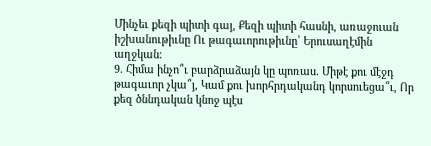Մինչեւ քեզի պիտի գայ, Քեզի պիտի հասնի, առաջուան իշխանութիւնը Ու թագաւորութիւնը՝ Երուսաղէմին աղջկան։
9. Հիմա ինչո՞ւ բարձրաձայն կը պոռաս. Միթէ քու մէջդ թագաւոր չկա՞յ, Կամ քու խորհրդականդ կորսուեցա՞ւ, Որ քեզ ծննդական կնոջ պէս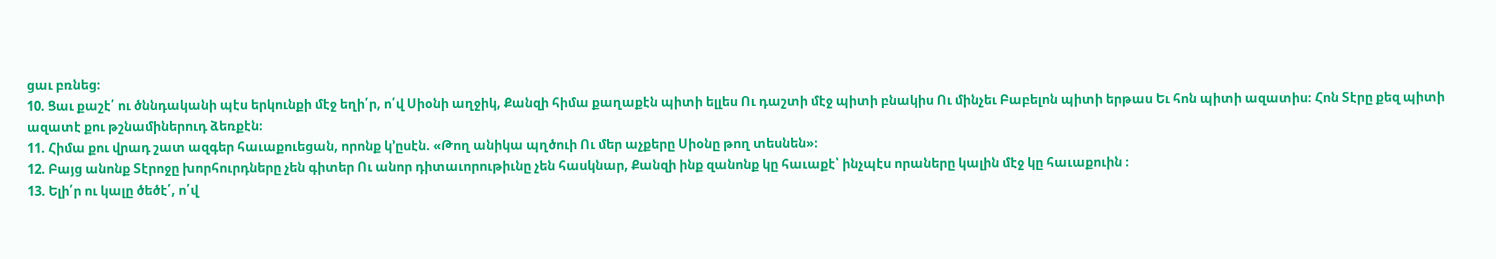ցաւ բռնեց։
10. Ցաւ քաշէ՛ ու ծննդականի պէս երկունքի մէջ եղի՛ր, ո՛վ Սիօնի աղջիկ, Քանզի հիմա քաղաքէն պիտի ելլես Ու դաշտի մէջ պիտի բնակիս Ու մինչեւ Բաբելոն պիտի երթաս Եւ հոն պիտի ազատիս։ Հոն Տէրը քեզ պիտի ազատէ քու թշնամիներուդ ձեռքէն։
11. Հիմա քու վրադ շատ ազգեր հաւաքուեցան, որոնք կ’ըսէն. «Թող անիկա պղծուի Ու մեր աչքերը Սիօնը թող տեսնեն»։
12. Բայց անոնք Տէրոջը խորհուրդները չեն գիտեր Ու անոր դիտաւորութիւնը չեն հասկնար, Քանզի ինք զանոնք կը հաւաքէ՝ ինչպէս որաները կալին մէջ կը հաւաքուին ։
13. Ելի՛ր ու կալը ծեծէ՛, ո՛վ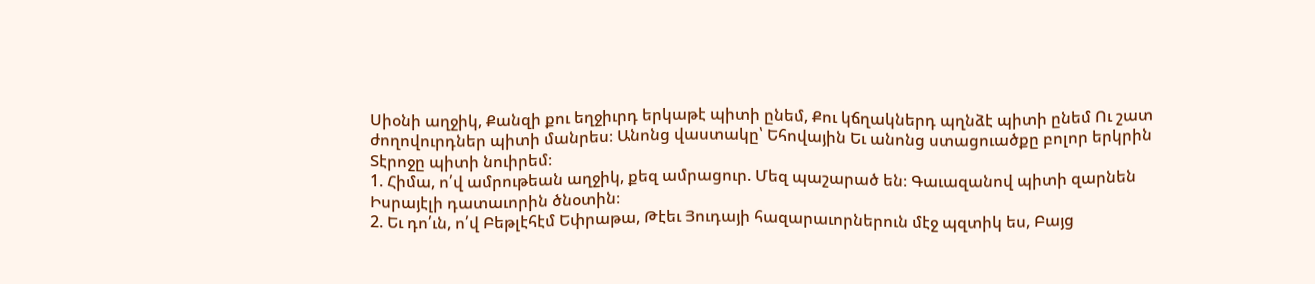Սիօնի աղջիկ, Քանզի քու եղջիւրդ երկաթէ պիտի ընեմ, Քու կճղակներդ պղնձէ պիտի ընեմ Ու շատ ժողովուրդներ պիտի մանրես։ Անոնց վաստակը՝ Եհովային Եւ անոնց ստացուածքը բոլոր երկրին Տէրոջը պիտի նուիրեմ։
1. Հիմա, ո՛վ ամրութեան աղջիկ, քեզ ամրացուր. Մեզ պաշարած են։ Գաւազանով պիտի զարնեն Իսրայէլի դատաւորին ծնօտին։
2. Եւ դո՛ւն, ո՛վ Բեթլէհէմ Եփրաթա, Թէեւ Յուդայի հազարաւորներուն մէջ պզտիկ ես, Բայց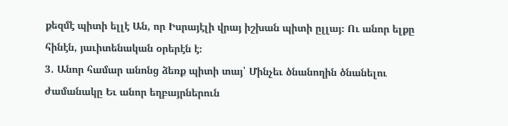քեզմէ պիտի ելլէ Ան, որ Իսրայէլի վրայ իշխան պիտի ըլլայ։ Ու անոր ելքը հինէն, յաւիտենական օրերէն է։
3. Անոր համար անոնց ձեռք պիտի տայ՝ Մինչեւ ծնանողին ծնանելու ժամանակը Եւ անոր եղբայրներուն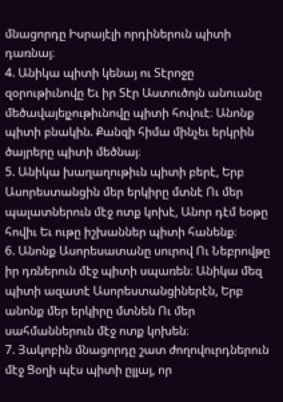մնացորդը Իսրայէլի որդիներուն պիտի դառնայ։
4. Անիկա պիտի կենայ ու Տէրոջը զօրութիւնովը Եւ իր Տէր Աստուծոյն անուանը մեծավայելչութիւնովը պիտի հովուէ։ Անոնք պիտի բնակին. Քանզի հիմա մինչեւ երկրին ծայրերը պիտի մեծնայ։
5. Անիկա խաղաղութիւն պիտի բերէ, Երբ Ասորեստանցին մեր երկիրը մտնէ Ու մեր պալատներուն մէջ ոտք կոխէ, Անոր դէմ եօթը հովիւ Եւ ութը իշխաններ պիտի հանենք։
6. Անոնք Ասորեսատանը սուրով Ու Նեբրովթը իր դռներուն մէջ պիտի սպառեն։ Անիկա մեզ պիտի ազատէ Ասորեստանցիներէն, Երբ անոնք մեր երկիրը մտնեն Ու մեր սահմաններուն մէջ ոտք կոխեն։
7. Յակոբին մնացորդը շատ ժողովուրդներուն մէջ Ցօղի պէս պիտի ըլլայ, որ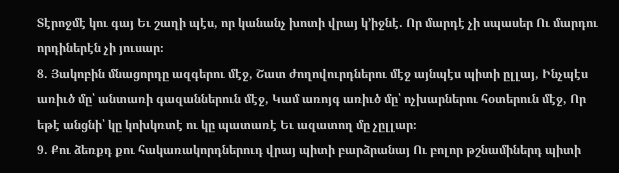Տէրոջմէ կու գայ Եւ շաղի պէս, որ կանանչ խոտի վրայ կ’իջնէ. Որ մարդէ չի սպասեր Ու մարդու որդիներէն չի յուսար։
8. Յակոբին մնացորդը ազգերու մէջ, Շատ ժողովուրդներու մէջ այնպէս պիտի ըլլայ, Ինչպէս առիւծ մը՝ անտառի գազաններուն մէջ, Կամ առոյգ առիւծ մը՝ ոչխարներու հօտերուն մէջ, Որ եթէ անցնի՝ կը կոխկռտէ ու կը պատառէ Եւ ազատող մը չըլլար։
9. Քու ձեռքդ քու հակառակորդներուդ վրայ պիտի բարձրանայ Ու բոլոր թշնամիներդ պիտի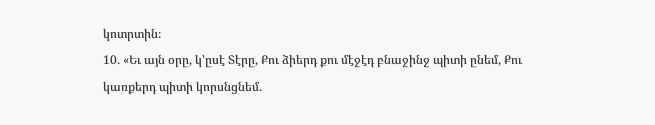կոտրտին։
10. «Եւ այն օրը, կ’ըսէ Տէրը, Քու ձիերդ քու մէջէդ բնաջինջ պիտի ընեմ, Քու կառքերդ պիտի կորսնցնեմ.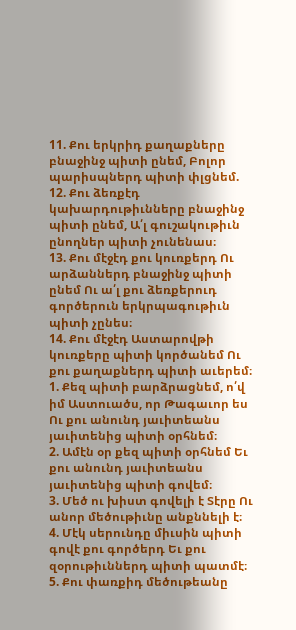11. Քու երկրիդ քաղաքները բնաջինջ պիտի ընեմ, Բոլոր պարիսպներդ պիտի փլցնեմ.
12. Քու ձեռքէդ կախարդութիւնները բնաջինջ պիտի ընեմ, Ա՛լ գուշակութիւն ընողներ պիտի չունենաս։
13. Քու մէջէդ քու կուռքերդ Ու արձաններդ բնաջինջ պիտի ընեմ Ու ա՛լ քու ձեռքերուդ գործերուն երկրպագութիւն պիտի չընես։
14. Քու մէջէդ Աստարովթի կուռքերը պիտի կործանեմ Ու քու քաղաքներդ պիտի աւերեմ։
1. Քեզ պիտի բարձրացնեմ, ո՛վ իմ Աստուածս, որ Թագաւոր ես Ու քու անունդ յաւիտեանս յաւիտենից պիտի օրհնեմ։
2. Ամէն օր քեզ պիտի օրհնեմ Եւ քու անունդ յաւիտեանս յաւիտենից պիտի գովեմ։
3. Մեծ ու խիստ գովելի է Տէրը Ու անոր մեծութիւնը անքննելի է։
4. Մէկ սերունդը միւսին պիտի գովէ քու գործերդ Եւ քու զօրութիւններդ պիտի պատմէ։
5. Քու փառքիդ մեծութեանը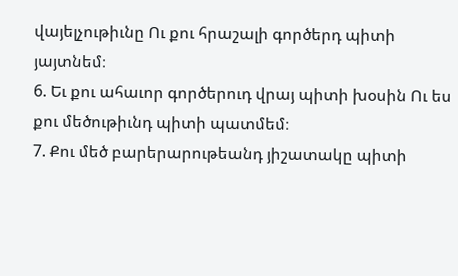վայելչութիւնը Ու քու հրաշալի գործերդ պիտի յայտնեմ։
6. Եւ քու ահաւոր գործերուդ վրայ պիտի խօսին Ու ես քու մեծութիւնդ պիտի պատմեմ։
7. Քու մեծ բարերարութեանդ յիշատակը պիտի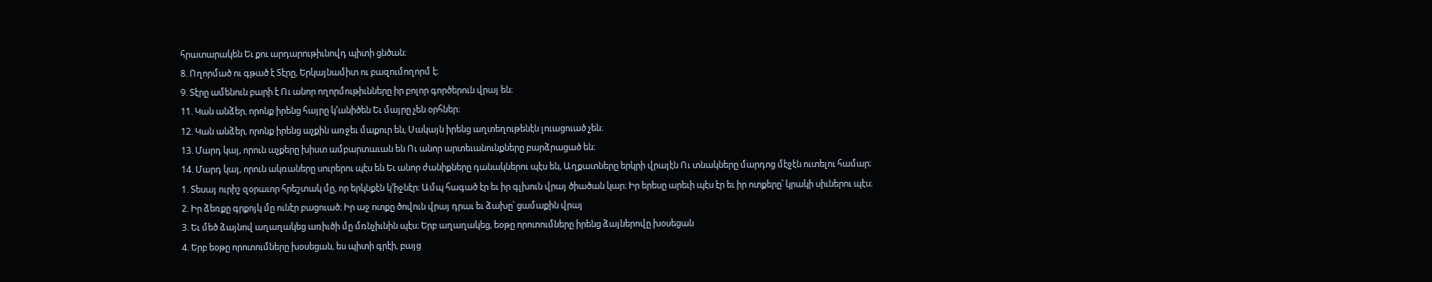հրատարակեն Եւ քու արդարութիւնովդ պիտի ցնծան։
8. Ողորմած ու գթած է Տէրը, Երկայնամիտ ու բազումողորմ է։
9. Տէրը ամենուն բարի է Ու անոր ողորմութիւնները իր բոլոր գործերուն վրայ են։
11. Կան անձեր, որոնք իրենց հայրը կ’անիծեն Եւ մայրը չեն օրհներ։
12. Կան անձեր, որոնք իրենց աչքին առջեւ մաքուր են, Սակայն իրենց աղտեղութենէն լուացուած չեն։
13. Մարդ կայ, որուն աչքերը խիստ ամբարտաւան են Ու անոր արտեւանունքները բարձրացած են։
14. Մարդ կայ, որուն ակռաները սուրերու պէս են Եւ անոր ժանիքները դանակներու պէս են, Աղքատները երկրի վրայէն Ու տնակները մարդոց մէջէն ուտելու համար։
1. Տեսայ ուրիշ զօրաւոր հրեշտակ մը, որ երկնքէն կ’իջնէր։ Ամպ հագած էր եւ իր գլխուն վրայ ծիածան կար։ Իր երեսը արեւի պէս էր եւ իր ոտքերը՝ կրակի սիւներու պէս։
2. Իր ձեռքը գրքոյկ մը ունէր բացուած։ Իր աջ ոտքը ծովուն վրայ դրաւ եւ ձախը՝ ցամաքին վրայ
3. Եւ մեծ ձայնով աղաղակեց առիւծի մը մռնչիւնին պէս։ Երբ աղաղակեց, եօթը որոտումները իրենց ձայներովը խօսեցան
4. Երբ եօթը որոտումները խօսեցան, ես պիտի գրէի, բայց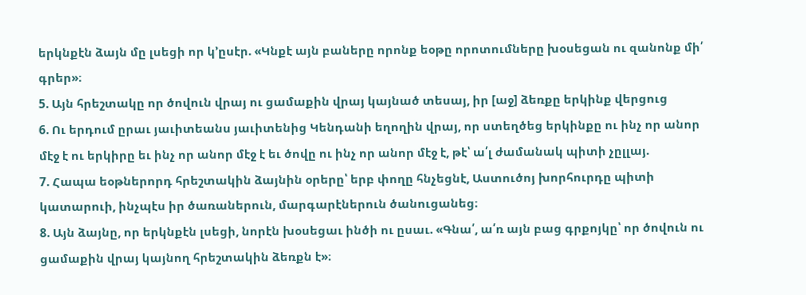երկնքէն ձայն մը լսեցի որ կ’ըսէր. «Կնքէ այն բաները որոնք եօթը որոտումները խօսեցան ու զանոնք մի՛ գրեր»։
5. Այն հրեշտակը որ ծովուն վրայ ու ցամաքին վրայ կայնած տեսայ, իր [աջ] ձեռքը երկինք վերցուց
6. Ու երդում ըրաւ յաւիտեանս յաւիտենից Կենդանի եղողին վրայ, որ ստեղծեց երկինքը ու ինչ որ անոր մէջ է ու երկիրը եւ ինչ որ անոր մէջ է եւ ծովը ու ինչ որ անոր մէջ է, թէ՝ ա՛լ ժամանակ պիտի չըլլայ.
7. Հապա եօթներորդ հրեշտակին ձայնին օրերը՝ երբ փողը հնչեցնէ, Աստուծոյ խորհուրդը պիտի կատարուի, ինչպէս իր ծառաներուն, մարգարէներուն ծանուցանեց։
8. Այն ձայնը, որ երկնքէն լսեցի, նորէն խօսեցաւ ինծի ու ըսաւ. «Գնա՛, ա՛ռ այն բաց գրքոյկը՝ որ ծովուն ու ցամաքին վրայ կայնող հրեշտակին ձեռքն է»։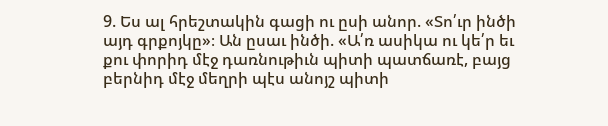9. Ես ալ հրեշտակին գացի ու ըսի անոր. «Տո՛ւր ինծի այդ գրքոյկը»։ Ան ըսաւ ինծի. «Ա՛ռ ասիկա ու կե՛ր եւ քու փորիդ մէջ դառնութիւն պիտի պատճառէ, բայց բերնիդ մէջ մեղրի պէս անոյշ պիտի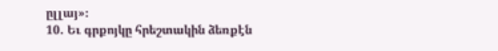ըլլայ»։
10. Եւ գրքոյկը հրեշտակին ձեռքէն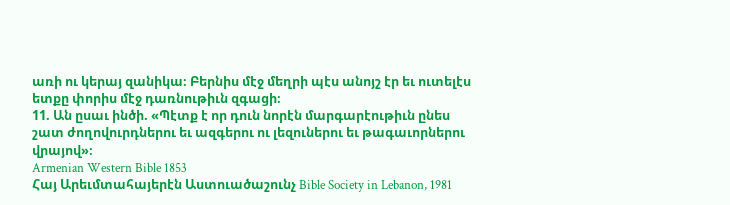առի ու կերայ զանիկա։ Բերնիս մէջ մեղրի պէս անոյշ էր եւ ուտելէս ետքը փորիս մէջ դառնութիւն զգացի։
11. Ան ըսաւ ինծի. «Պէտք է որ դուն նորէն մարգարէութիւն ընես շատ ժողովուրդներու եւ ազգերու ու լեզուներու եւ թագաւորներու վրայով»։
Armenian Western Bible 1853
Հայ Արեւմտահայերէն Աստուածաշունչ Bible Society in Lebanon, 1981